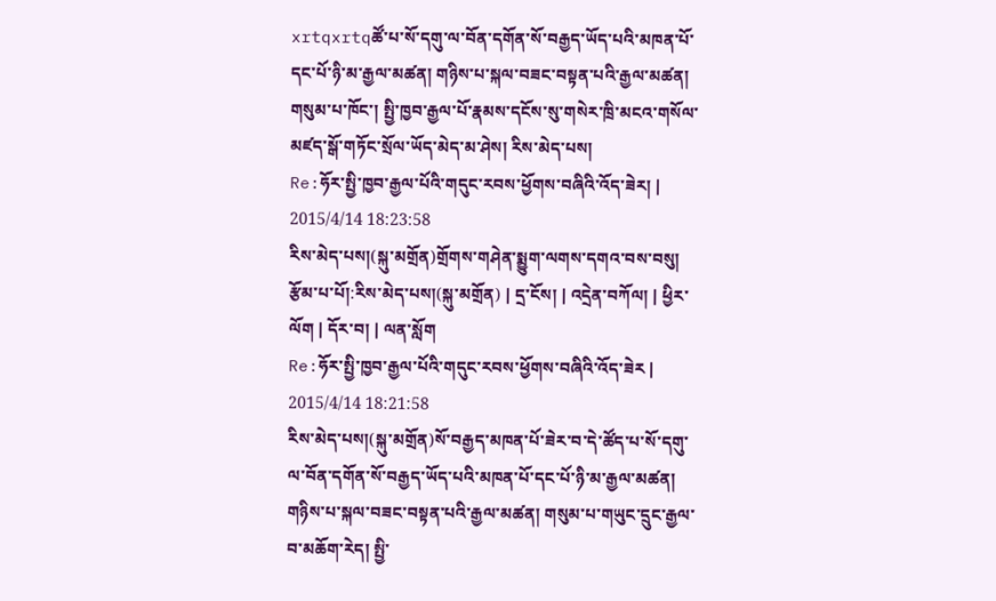xrtqxrtqཚོ་པ་སོ་དགུ་ལ་བོན་དགོན་སོ་བརྒྱད་ཡོད་པའི་མཁན་པོ་དང་པོ་ཉི་མ་རྒྱལ་མཚན། གཉིས་པ་སྐལ་བཟང་བསྟན་པའི་རྒྱལ་མཚན། གསུམ་པ་ཁོང་། སྤྱི་ཁྱབ་རྒྱལ་པོ་རྣམས་དངོས་སུ་གསེར་ཁྲི་མངའ་གསོལ་མཛད་སྒོ་གཏོང་སྲོལ་ཡོད་མེད་མ་ཤེས། རིས་མེད་པས།
Re:ཧོར་སྤྱི་ཁྱབ་རྒྱལ་པོའི་གདུང་རབས་ཕྱོགས་བཞིའི་འོད་ཟེར། | 2015/4/14 18:23:58
རིས་མེད་པས།(སྐུ་མགྲོན)གྲོགས་གཤེན་སྨྱུག་ལགས་དགའ་བས་བསུ།
རྩོམ་པ་པོ།:རིས་མེད་པས།(སྐུ་མགྲོན) | དྲ་ངོས། | འདྲེན་བཀོལ། | ཕྱིར་ལོག | དོར་བ། | ལན་སློག
Re:ཧོར་སྤྱི་ཁྱབ་རྒྱལ་པོའི་གདུང་རབས་ཕྱོགས་བཞིའི་འོད་ཟེར | 2015/4/14 18:21:58
རིས་མེད་པས།(སྐུ་མགྲོན)སོ་བརྒྱད་མཁན་པོ་ཟེར་བ་དེ་ཚོད་པ་སོ་དགུ་ལ་བོན་དགོན་སོ་བརྒྱད་ཡོད་པའི་མཁན་པོ་དང་པོ་ཉི་མ་རྒྱལ་མཚན། གཉིས་པ་སྐལ་བཟང་བསྟན་པའི་རྒྱལ་མཚན། གསུམ་པ་གཡུང་དྲུང་རྒྱལ་བ་མཆོག་རེད། སྤྱི་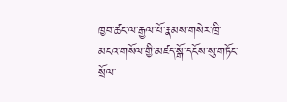ཁྱབ་ཚང་ལ་རྒྱལ་པོ་རྣམས་གསེར་ཁྲི་མངའ་གསོལ་གྱི་མཛད་སྒོ་དངོས་སུ་གཏོང་སྲོལ་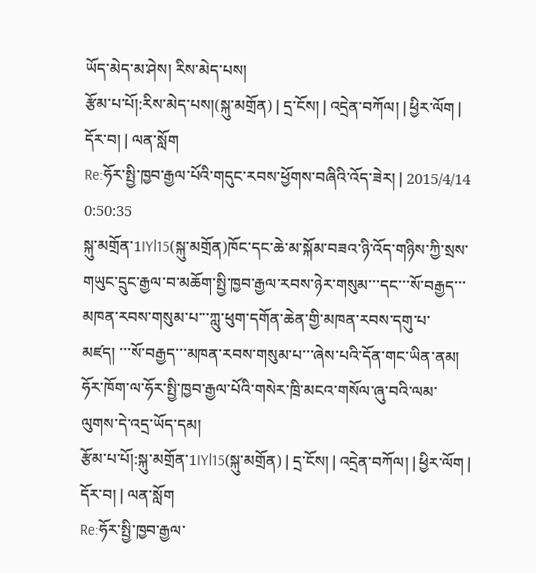ཡོད་མེད་མ་ཤེས། རིས་མེད་པས།
རྩོམ་པ་པོ།:རིས་མེད་པས།(སྐུ་མགྲོན) | དྲ་ངོས། | འདྲེན་བཀོལ། | ཕྱིར་ལོག | དོར་བ། | ལན་སློག
Re:ཧོར་སྤྱི་ཁྱབ་རྒྱལ་པོའི་གདུང་རབས་ཕྱོགས་བཞིའི་འོད་ཟེར། | 2015/4/14 0:50:35
སྐུ་མགྲོན་1IYl15(སྐུ་མགྲོན)ཁོང་དང་ཆེ་མ་སྐོམ་བཟའ་ཉི་འོད་གཉིས་ཀྱི་སྲས་གཡུང་དྲུང་རྒྱལ་བ་མཆོག་སྤྱི་ཁྱབ་རྒྱལ་རབས་ཉེར་གསུམ་་་དང་་་སོ་བརྒྱད་་་མཁན་རབས་གསུམ་པ་་་ཀླུ་ཕུག་དགོན་ཆེན་གྱི་མཁན་རབས་དགུ་པ་མཛད། ་་་སོ་བརྒྱད་་་མཁན་རབས་གསུམ་པ་་་ཞེས་པའི་དོན་གང་ཡིན་ནམ།
ཧོར་ཁོག་ལ་ཧོར་སྤྱི་ཁྱབ་རྒྱལ་པོའི་གསེར་ཁྲི་མངའ་གསོལ་ཞུ་བའི་ལམ་ལུགས་དེ་འདྲ་ཡོད་དམ།
རྩོམ་པ་པོ།:སྐུ་མགྲོན་1IYl15(སྐུ་མགྲོན) | དྲ་ངོས། | འདྲེན་བཀོལ། | ཕྱིར་ལོག | དོར་བ། | ལན་སློག
Re:ཧོར་སྤྱི་ཁྱབ་རྒྱལ་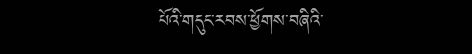པོའི་གདུང་རབས་ཕྱོགས་བཞིའི་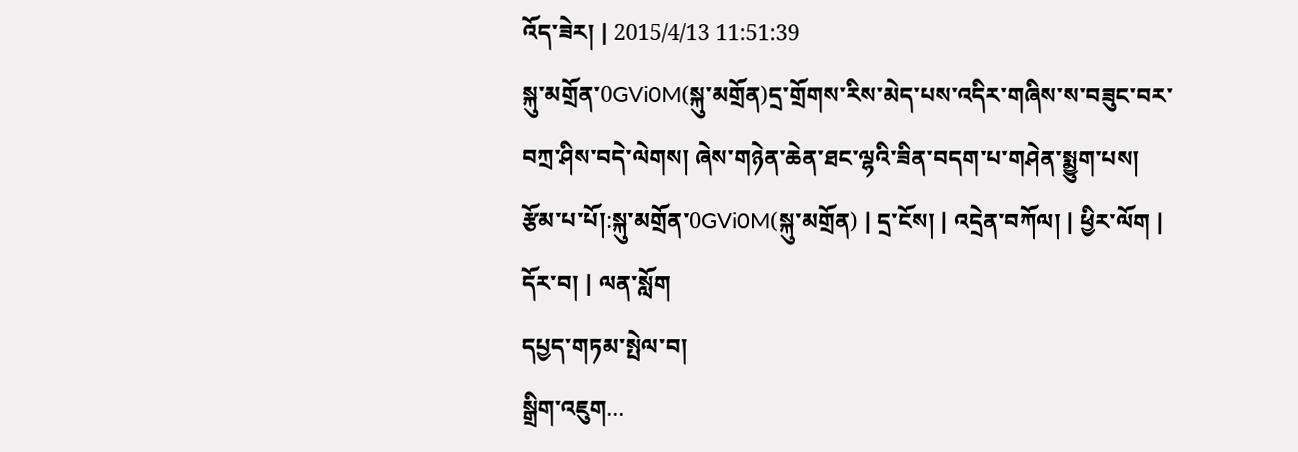འོད་ཟེར། | 2015/4/13 11:51:39
སྐུ་མགྲོན་0GVi0M(སྐུ་མགྲོན)དྲ་གྲོགས་རིས་མེད་པས་འདིར་གཞིས་ས་བཟུང་བར་བཀྲ་ཤིས་བདེ་ལེགས། ཞེས་གཉེན་ཆེན་ཐང་ལྷའི་ཟིན་བདག་པ་གཤེན་སྨྱུག་པས།
རྩོམ་པ་པོ།:སྐུ་མགྲོན་0GVi0M(སྐུ་མགྲོན) | དྲ་ངོས། | འདྲེན་བཀོལ། | ཕྱིར་ལོག | དོར་བ། | ལན་སློག
དཔྱད་གཏམ་སྤེལ་བ།
སྒྲིག་འཇུག...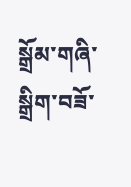སྒྲོམ་གཞི་སྒྲིག་བཟོ་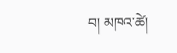བ། མཁའ་ཚེ།